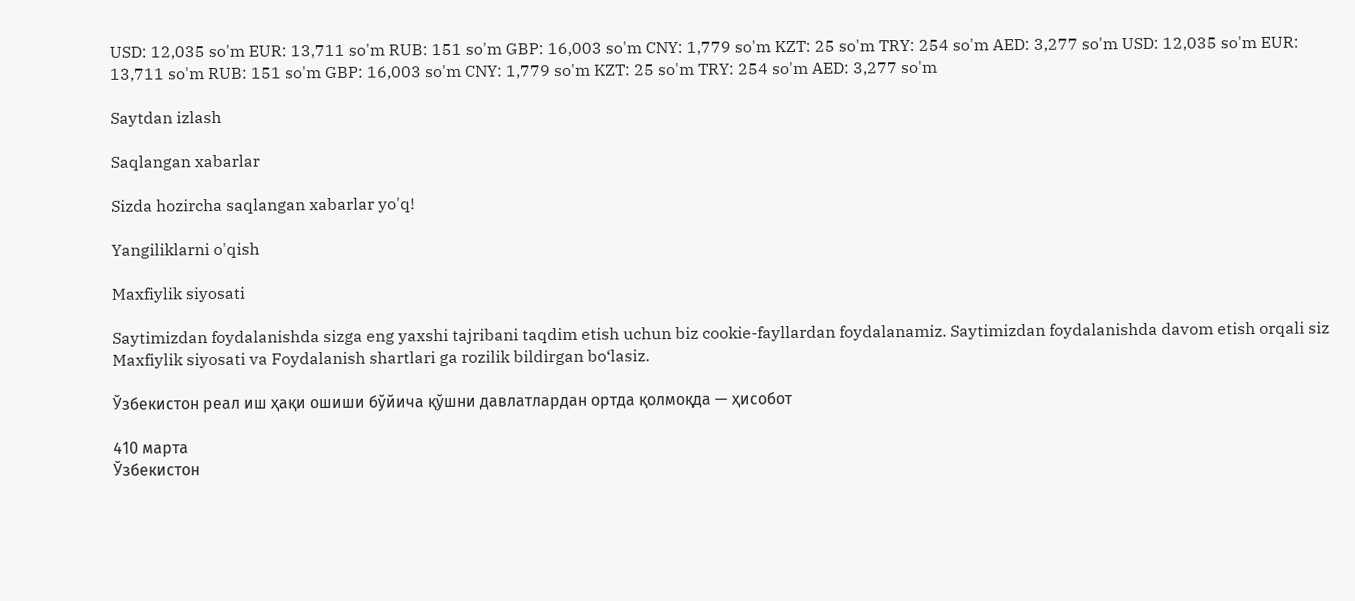USD: 12,035 so'm EUR: 13,711 so'm RUB: 151 so'm GBP: 16,003 so'm CNY: 1,779 so'm KZT: 25 so'm TRY: 254 so'm AED: 3,277 so'm USD: 12,035 so'm EUR: 13,711 so'm RUB: 151 so'm GBP: 16,003 so'm CNY: 1,779 so'm KZT: 25 so'm TRY: 254 so'm AED: 3,277 so'm

Saytdan izlash

Saqlangan xabarlar

Sizda hozircha saqlangan xabarlar yo'q!

Yangiliklarni o'qish

Maxfiylik siyosati

Saytimizdan foydalanishda sizga eng yaxshi tajribani taqdim etish uchun biz cookie-fayllardan foydalanamiz. Saytimizdan foydalanishda davom etish orqali siz Maxfiylik siyosati va Foydalanish shartlari ga rozilik bildirgan bo‘lasiz.

Ўзбекистон реал иш ҳақи ошиши бўйича қўшни давлатлардан ортда қолмоқда — ҳисобот

410 марта
Ўзбекистон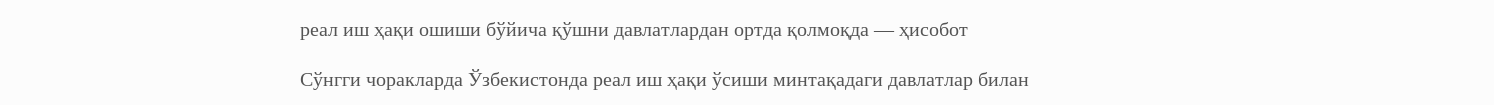реал иш ҳақи ошиши бўйича қўшни давлатлардан ортда қолмоқда — ҳисобот

Сўнгги чоракларда Ўзбекистонда реал иш ҳақи ўсиши минтақадаги давлатлар билан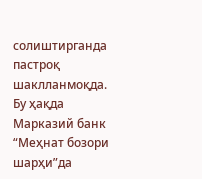солиштирганда пастроқ шаклланмоқда. Бу ҳақда Марказий банк “Меҳнат бозори шарҳи”да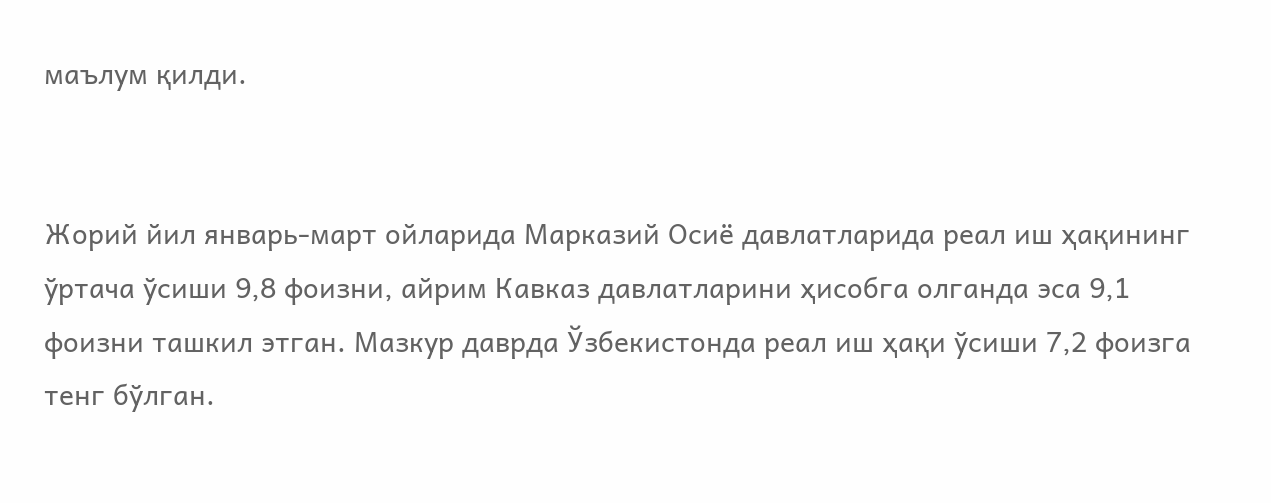маълум қилди.


Жорий йил январь-март ойларида Марказий Осиё давлатларида реал иш ҳақининг ўртача ўсиши 9,8 фоизни, айрим Кавказ давлатларини ҳисобга олганда эса 9,1 фоизни ташкил этган. Мазкур даврда Ўзбекистонда реал иш ҳақи ўсиши 7,2 фоизга тенг бўлган.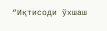“Иқтисоди ўхшаш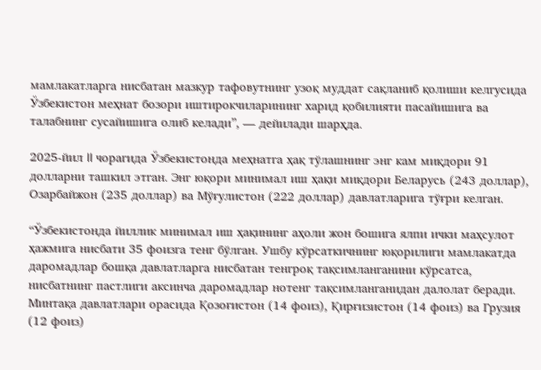мамлакатларга нисбатан мазкур тафовутнинг узоқ муддат сақланиб қолиши келгусида Ўзбекистон меҳнат бозори иштирокчиларининг харид қобилияти пасайишига ва талабнинг сусайишига олиб келади”, — дейилади шарҳда.

2025-йил II чорагида Ўзбекистонда меҳнатга ҳақ тўлашнинг энг кам миқдори 91 долларни ташкил этган. Энг юқори минимал иш ҳақи миқдори Беларусь (243 доллар), Озарбайжон (235 доллар) ва Мўғулистон (222 доллар) давлатларига тўғри келган.

“Ўзбекистонда йиллик минимал иш ҳақининг аҳоли жон бошига ялпи ички маҳсулот ҳажмига нисбати 35 фоизга тенг бўлган. Ушбу кўрсаткичнинг юқорилиги мамлакатда даромадлар бошқа давлатларга нисбатан тенгроқ тақсимланганини кўрсатса, нисбатнинг пастлиги аксинча даромадлар нотенг тақсимланганидан далолат беради. Минтақа давлатлари орасида Қозоғистон (14 фоиз), Қирғизистон (14 фоиз) ва Грузия (12 фоиз)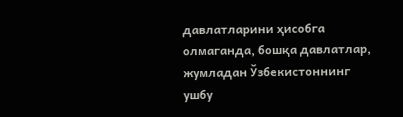давлатларини ҳисобга олмаганда, бошқа давлатлар, жумладан Ўзбекистоннинг ушбу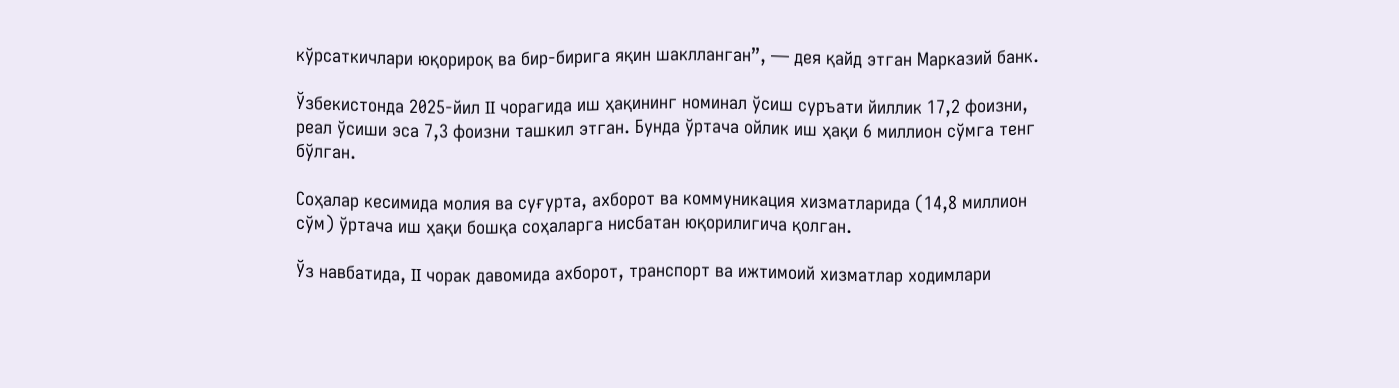кўрсаткичлари юқорироқ ва бир-бирига яқин шаклланган”, — дея қайд этган Марказий банк.

Ўзбекистонда 2025-йил II чорагида иш ҳақининг номинал ўсиш суръати йиллик 17,2 фоизни, реал ўсиши эса 7,3 фоизни ташкил этган. Бунда ўртача ойлик иш ҳақи 6 миллион сўмга тенг бўлган.

Соҳалар кесимида молия ва суғурта, ахборот ва коммуникация хизматларида (14,8 миллион сўм) ўртача иш ҳақи бошқа соҳаларга нисбатан юқорилигича қолган.

Ўз навбатида, II чорак давомида ахборот, транспорт ва ижтимоий хизматлар ходимлари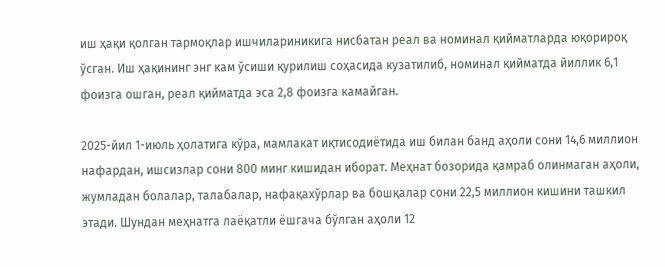иш ҳақи қолган тармоқлар ишчилариникига нисбатан реал ва номинал қийматларда юқорироқ ўсган. Иш ҳақининг энг кам ўсиши қурилиш соҳасида кузатилиб, номинал қийматда йиллик 6,1 фоизга ошган, реал қийматда эса 2,8 фоизга камайган.

2025-йил 1-июль ҳолатига кўра, мамлакат иқтисодиётида иш билан банд аҳоли сони 14,6 миллион нафардан, ишсизлар сони 800 минг кишидан иборат. Меҳнат бозорида қамраб олинмаган аҳоли, жумладан болалар, талабалар, нафақахўрлар ва бошқалар сони 22,5 миллион кишини ташкил этади. Шундан меҳнатга лаёқатли ёшгача бўлган аҳоли 12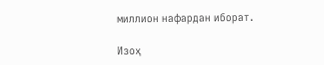миллион нафардан иборат.

Изоҳ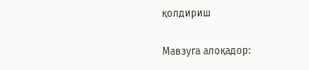қолдириш

Мавзуга алоқадор: